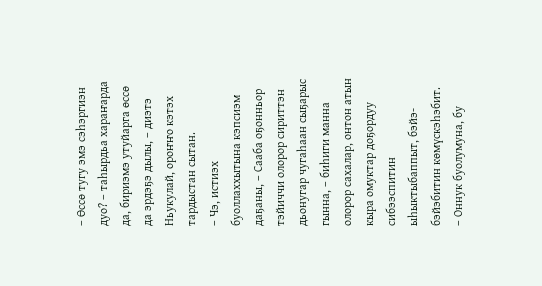– Өссө тугу эмэ сэһэргиэн дуо? – таһырдьа хараҥарда да, бириэмэ утуйарга өссө да эрдэҕэ дылы, – диэтэ Ньукулай, ороҥҥо кэтэх тардыстан сытан.
– Чэ, истиэх буоллаххытына кэпсиэм даҕаны, – Сааба оҕонньор тэйиччи олорор сириттэн дьонугар чугаһаан сыҕарыс гынна, – биһиги манна олорор сахалар, онтон атын кыра омуктар доҕордуу сибээспитин ыһыктыбаппыт, бэйэ-бэйэбитин көмүскэһэбит.
– Оннук буолумуна, бу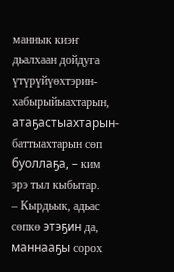маннык киэҥ дьалхаан дойдуга үтүрүйүөхтэрин-хабырыйыахтарын, атаҕастыахтарын-баттыахтарын сөп буоллаҕа, – ким эрэ тыл кыбытар.
– Кырдьык, адьас сөпкө этэҕин да, маннааҕы сорох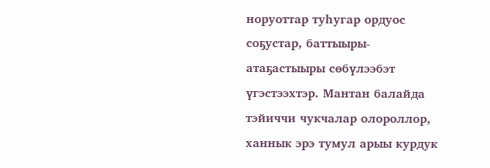норуоттар туһугар ордуос соҕустар, баттыыры-атаҕастыыры сөбүлээбэт үгэстээхтэр. Мантан балайда тэйиччи чукчалар олороллор, ханнык эрэ тумул арыы курдук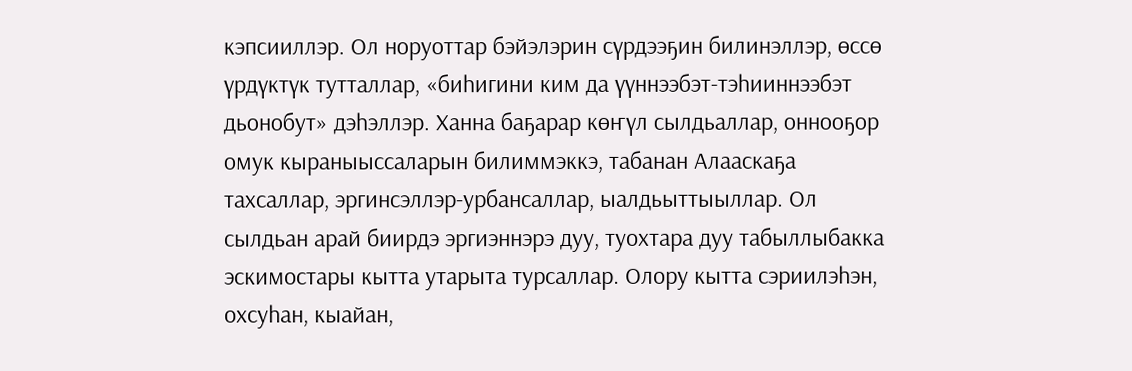кэпсииллэр. Ол норуоттар бэйэлэрин сүрдээҕин билинэллэр, өссө үрдүктүк тутталлар, «биһигини ким да үүннээбэт-тэһииннээбэт дьонобут» дэһэллэр. Ханна баҕарар көҥүл сылдьаллар, оннооҕор омук кыраныыссаларын билиммэккэ, табанан Алааскаҕа тахсаллар, эргинсэллэр-урбансаллар, ыалдьыттыыллар. Ол сылдьан арай биирдэ эргиэннэрэ дуу, туохтара дуу табыллыбакка эскимостары кытта утарыта турсаллар. Олору кытта сэриилэһэн, охсуһан, кыайан,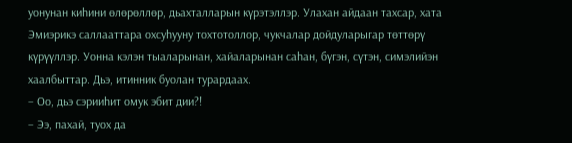уонунан киһини өлөрөллөр, дьахталларын күрэтэллэр. Улахан айдаан тахсар, хата Эмиэрикэ саллааттара охсуһууну тохтотоллор, чукчалар дойдуларыгар төттөрү күрүүллэр. Уонна кэлэн тыаларынан, хайаларынан саһан, бүгэн, сүтэн, симэлийэн хаалбыттар. Дьэ, итинник буолан турардаах.
– Оо, дьэ сэрииһит омук эбит дии?!
– Ээ, пахай, туох да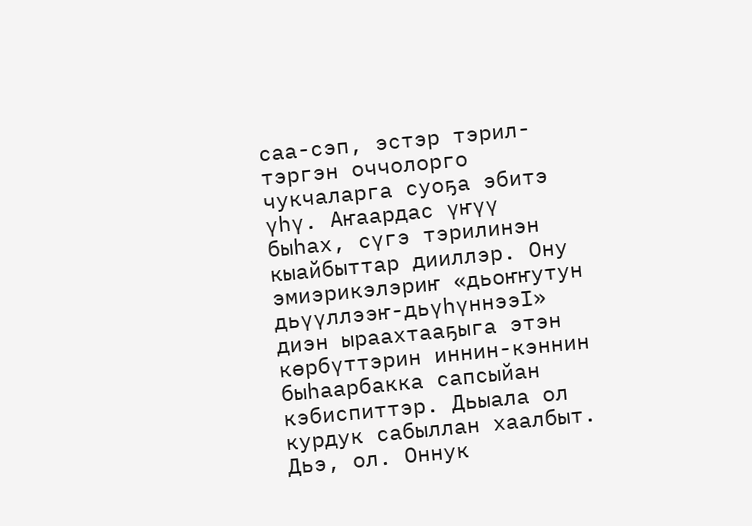саа-сэп, эстэр тэрил-тэргэн оччолорго чукчаларга суоҕа эбитэ үһү. Аҥаардас үҥүү быһах, сүгэ тэрилинэн кыайбыттар дииллэр. Ону эмиэрикэлэриҥ «дьоҥҥутун дьүүллээҥ-дьүһүннээІ» диэн ыраахтааҕыга этэн көрбүттэрин иннин-кэннин быһаарбакка сапсыйан кэбиспиттэр. Дьыала ол курдук сабыллан хаалбыт. Дьэ, ол. Оннук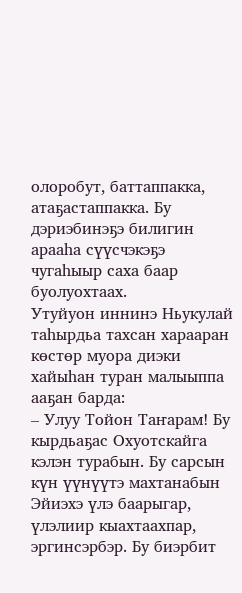олоробут, баттаппакка, атаҕастаппакка. Бу дэриэбинэҕэ билигин арааһа сүүсчэкэҕэ чугаһыыр саха баар буолуохтаах.
Утуйуон иннинэ Ньукулай таһырдьа тахсан харааран көстөр муора диэки хайыһан туран малыыппа ааҕан барда:
– Улуу Тойон Таҥарам! Бу кырдьаҕас Охуотскайга кэлэн турабын. Бу сарсын күн үүнүүтэ махтанабын Эйиэхэ үлэ баарыгар, үлэлиир кыахтаахпар, эргинсэрбэр. Бу биэрбит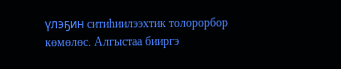үлэҕин ситиһиилээхтик толорорбор көмөлөс. Алгыстаа бииргэ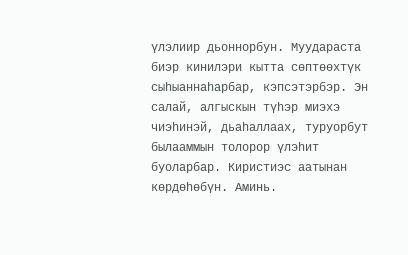үлэлиир дьоннорбун. Муудараста биэр кинилэри кытта сөптөөхтүк сыһыаннаһарбар, кэпсэтэрбэр. Эн салай, алгыскын түһэр миэхэ чиэһинэй, дьаһаллаах, туруорбут былааммын толорор үлэһит буоларбар. Киристиэс аатынан көрдөһөбүн. Аминь.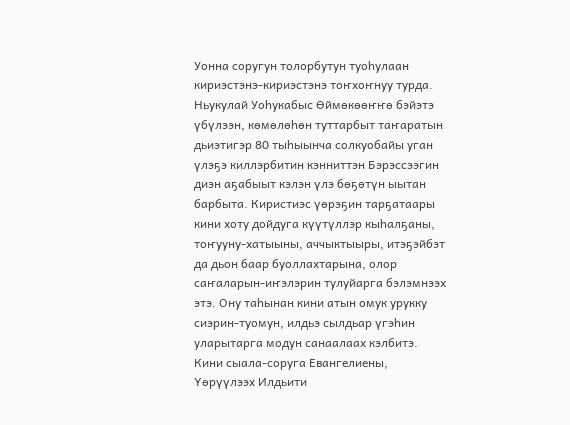Уонна соругун толорбутун туоһулаан кириэстэнэ-кириэстэнэ тоҥхоҥнуу турда.
Ньукулай Уоһукабыс Өймөкөөҥҥө бэйэтэ үбүлээн, көмөлөһөн туттарбыт таҥаратын дьиэтигэр 80 тыһыынча солкуобайы уган үлэҕэ киллэрбитин кэнниттэн Бэрэссээгин диэн аҕабыыт кэлэн үлэ бөҕөтүн ыытан барбыта. Киристиэс үөрэҕин тарҕатаары кини хоту дойдуга күүтүллэр кыһалҕаны, тоҥууну-хатыыны, аччыктыыры, итэҕэйбэт да дьон баар буоллахтарына, олор саҥаларын-иҥэлэрин тулуйарга бэлэмнээх этэ. Ону таһынан кини атын омук урукку сиэрин-туомун, илдьэ сылдьар үгэһин уларытарга модун санаалаах кэлбитэ. Кини сыала-соруга Евангелиены, Үөрүүлээх Илдьити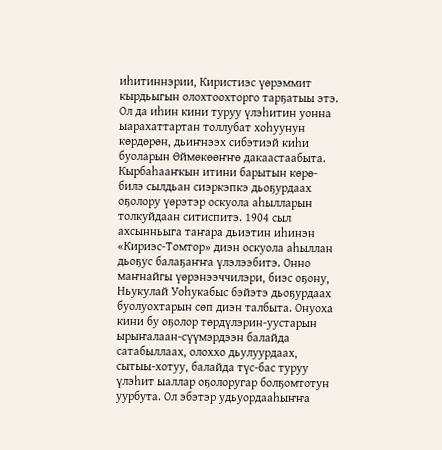иһитиннэрии, Киристиэс үөрэммит кырдьыгын олохтоохторго тарҕатыы этэ. Ол да иһин кини туруу үлэһитин уонна ыарахаттартан толлубат хоһуунун көрдөрөн, дьиҥнээх сибэтиэй киһи буоларын Өймөкөөҥҥө дакаастаабыта. Кырбаһааҥкын итини барытын көрө-билэ сылдьан сиэркэпкэ дьоҕурдаах оҕолору үөрэтэр оскуола аһылларын толкуйдаан ситиспитэ. 1904 сыл ахсынньыга таҥара дьиэтин иһинэн «Кириэс-Томтор» диэн оскуола аһыллан дьоҕус балаҕаҥҥа үлэлээбитэ. Онно маҥнайгы үөрэнээччилэри, биэс оҕону, Ньукулай Уоһукабыс бэйэтэ дьоҕурдаах буолуохтарын сөп диэн талбыта. Онуоха кини бу оҕолор төрдүлэрин-уустарын ырыҥалаан-сүүмэрдээн балайда сатабыллаах, олоххо дьулуурдаах, сытыы-хотуу, балайда түс-бас туруу үлэһит ыаллар оҕолоругар болҕомтотун уурбута. Ол эбэтэр удьуордааһыҥҥа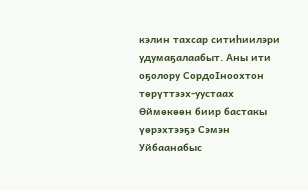кэлин тахсар ситиһиилэри удумаҕалаабыт. Аны ити оҕолору СордоІноохтон төрүттээх-уустаах Өймөкөөн биир бастакы үөрэхтээҕэ Сэмэн Уйбаанабыс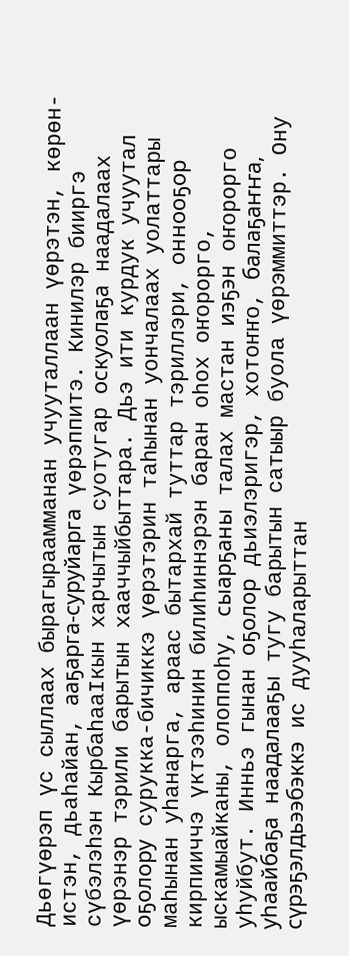Дьөгүөрэп үс сыллаах бырагыраамманан учууталлаан үөрэтэн, көрөн-истэн, дьаһайан, ааҕарга-суруйарга үөрэппитэ. Кинилэр бииргэ сүбэлэһэн КырбаһааІкын харчытын суотугар оскуолаҕа наадалаах үөрэнэр тэрили барытын хааччыйбыттара. Дьэ ити курдук учуутал оҕолору сурукка-бичиккэ үөрэтэрин таһынан уончалаах уолаттары маһынан уһанарга, араас бытархай туттар тэриллэри, оннооҕор кирпииччэ үктээһинин билиһиннэрэн баран оһох оҥорорго, ыскамыайканы, олоппоһу, сыарҕаны талах мастан иэҕэн оҥорорго уһуйбут. Инньэ гынан оҕолор дьиэлэригэр, хотоҥҥо, балаҕаҥҥа, уһаайбаҕа наадалааҕы тугу барытын сатыыр буола үөрэммиттэр. Ону сүрэҕэлдьээбэккэ ис дууһаларыттан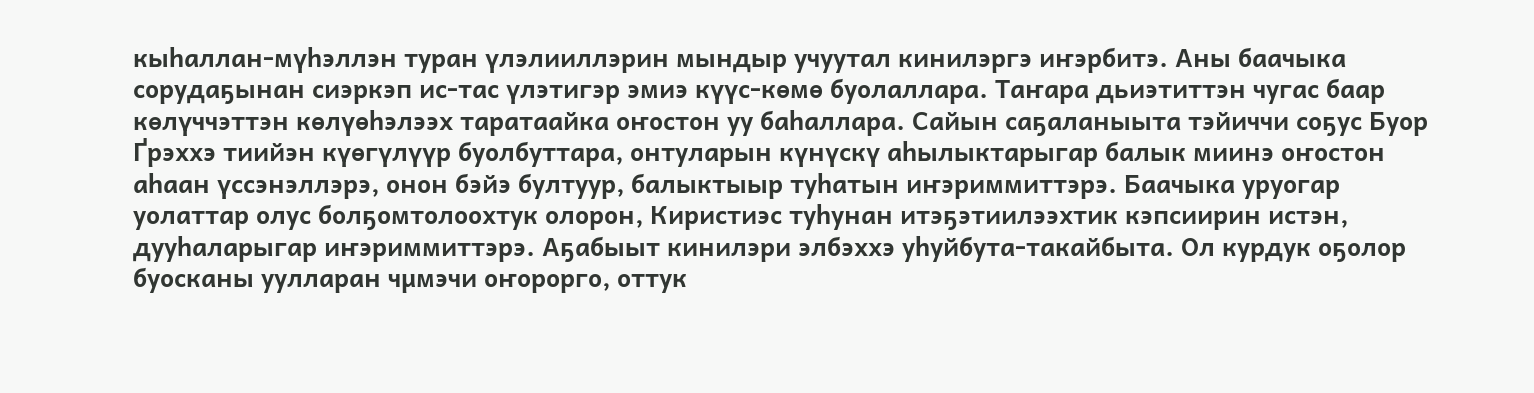кыһаллан-мүһэллэн туран үлэлииллэрин мындыр учуутал кинилэргэ иҥэрбитэ. Аны баачыка сорудаҕынан сиэркэп ис-тас үлэтигэр эмиэ күүс-көмө буолаллара. Таҥара дьиэтиттэн чугас баар көлүччэттэн көлүөһэлээх таратаайка оҥостон уу баһаллара. Сайын саҕаланыыта тэйиччи соҕус Буор Ґрэххэ тиийэн күөгүлүүр буолбуттара, онтуларын күнүскү аһылыктарыгар балык миинэ оҥостон аһаан үссэнэллэрэ, онон бэйэ бултуур, балыктыыр туһатын иҥэриммиттэрэ. Баачыка уруогар уолаттар олус болҕомтолоохтук олорон, Киристиэс туһунан итэҕэтиилээхтик кэпсиирин истэн, дууһаларыгар иҥэриммиттэрэ. Аҕабыыт кинилэри элбэххэ уһуйбута-такайбыта. Ол курдук оҕолор буосканы уулларан чµмэчи оҥорорго, оттук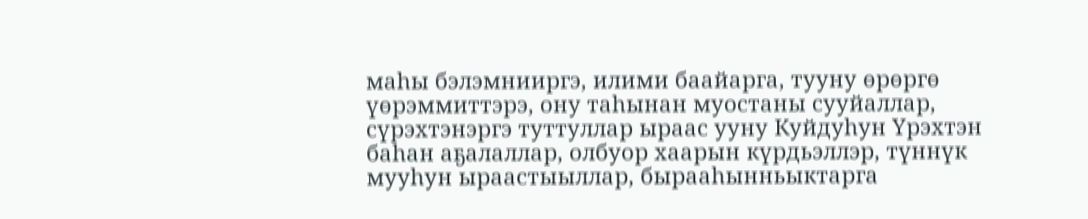маһы бэлэмнииргэ, илими баайарга, тууну өрөргө үөрэммиттэрэ, ону таһынан муостаны сууйаллар, сүрэхтэнэргэ туттуллар ыраас ууну Куйдуһун Үрэхтэн баһан аҕалаллар, олбуор хаарын күрдьэллэр, түннүк мууһун ыраастыыллар, бырааһынньыктарга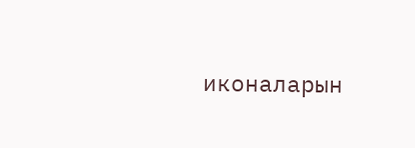иконаларын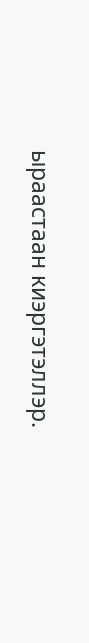ыраастаан киэргэтэллэр.